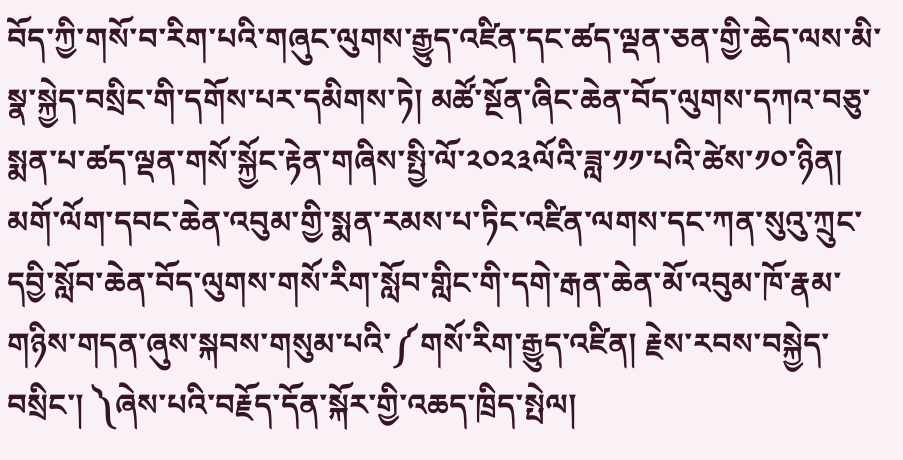བོད་ཀྱི་གསོ་བ་རིག་པའི་གཞུང་ལུགས་རྒྱུད་འཛིན་དང་ཚད་ལྡན་ཅན་གྱི་ཆེད་ལས་མི་སྣ་སྐྱེད་བསྲིང་གི་དགོས་པར་དམིགས་ཏེ། མཚོ་སྔོན་ཞིང་ཆེན་བོད་ལུགས་དཀའ་བཅུ་སྨན་པ་ཚད་ལྡན་གསོ་སྐྱོང་རྟེན་གཞིས་སྤྱི་ལོ་༢༠༢༣ལོའི་ཟླ་༡༡་པའི་ཚེས་༡༠་ཉིན། མགོ་ལོག་དབང་ཆེན་འབུམ་གྱི་སྨན་རམས་པ་ཏིང་འཛིན་ལགས་དང་ཀན་སུའུ་ཀྲུང་དབྱི་སློབ་ཆེན་བོད་ལུགས་གསོ་རིག་སློབ་གླིང་གི་དགེ་རྒན་ཆེན་མོ་འབུམ་ཁོ་རྣམ་གཉིས་གདན་ཞུས་སྐབས་གསུམ་པའི་༼གསོ་རིག་རྒྱུད་འཛིན། རྗེས་རབས་བསྐྱེད་བསྲིང་། ༽ཞེས་པའི་བརྗོད་དོན་སྐོར་གྱི་འཆད་ཁྲིད་སྤེལ།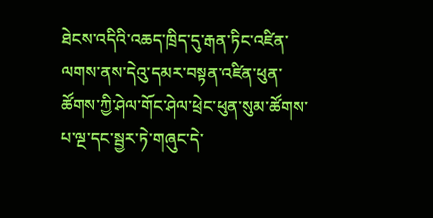ཐེངས་འདིའི་འཆད་ཁྲིད་དུ་རྒན་ཏིང་འཛིན་ལགས་ནས་དེའུ་དམར་བསྟན་འཛིན་ཕུན་ཚོགས་ཀྱི་ཤེལ་གོང་ཤེལ་ཕྲེང་ཕུན་སུམ་ཚོགས་པ་ལྔ་དང་སྦྱར་ཏེ་གཞུང་དེ་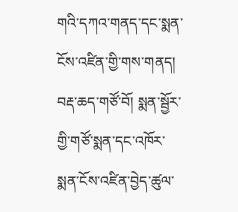གའི་དཀའ་གནད་དང་སྨན་ངོས་འཛིན་གྱི་གས་གནད། བརྡ་ཆད་གཙོ་བོ། སྨན་སྦྱོར་གྱི་གཙོ་སྨན་དང་འཁོར་སྨན་ངོས་འཛིན་བྱེད་ཚུལ་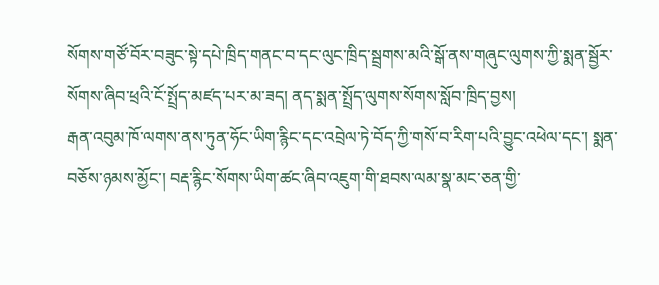སོགས་གཙོ་བོར་བཟུང་སྟེ་དཔེ་ཁྲིད་གནང་བ་དང་ལུང་ཁྲིད་སྦྲགས་མའི་སྒོ་ནས་གཞུང་ལུགས་ཀྱི་སྨན་སྦྱོར་སོགས་ཞིབ་ཕྲའི་ངོ་སྤྲོད་མཛད་པར་མ་ཟད། ནད་སྨན་སྤྲོད་ལུགས་སོགས་སློབ་ཁྲིད་བྱས།
རྒན་འབུམ་ཁོ་ལགས་ནས་ཏུན་ཧོང་ཡིག་རྙིང་དང་འབྲེལ་ཏེ་བོད་ཀྱི་གསོ་བ་རིག་པའི་བྱུང་འཕེལ་དང་། སྨན་བཅོས་ཉམས་མྱོང་། བརྡ་རྙིང་སོགས་ཡིག་ཚང་ཞིབ་འཇུག་གི་ཐབས་ལམ་སྣ་མང་ཅན་གྱི་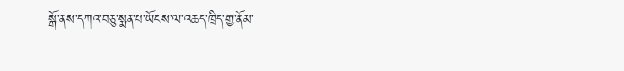སྒོ་ནས་དཀའ་བཅུ་སྨན་པ་ཡོངས་ལ་འཆད་ཁྲིད་གྱ་ནོམ་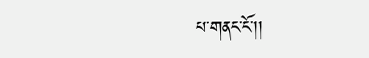པ་གནང་ངོ་།།